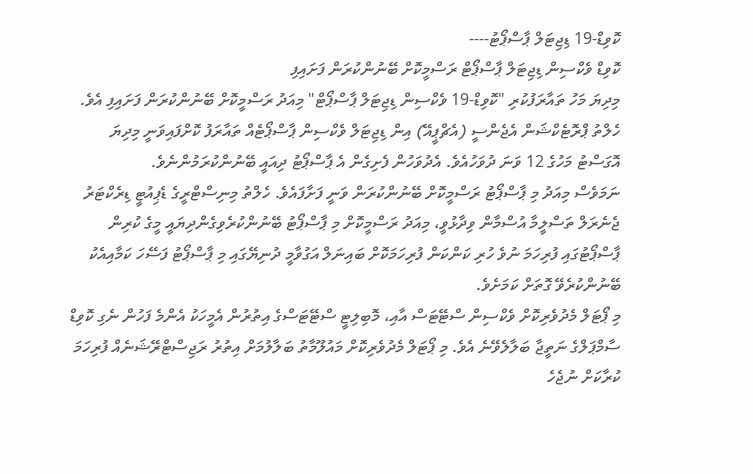ކޮވިޑް-19 ޑިޖިޓަލް ޕާސްޕޯޓު----
ކޮވިޑް ވެކްސިން ޑިޖިޓަލް ޕާސްޕޯޓް ރަސްމީކޮށް ބޭނުންކުރަން ފަށައިފި
މިދިޔަ މަހު ތައާރަފުކުރި "ކޮވިޑް-19 ވެކްސިން ޑިޖިޓަލް ޕާސްޕޯޓް" މިއަދު ރަސްމީކޮށް ބޭނުންކުރަން ފަށައިފި އެވެ.
ހެލްތު ޕްރޮޓެކްޝަން އެޖެންސީ (އެޗްޕީއޭ) އިން ޑިޖިޓަލް ވެކްސިން ޕާސްޕޯޓެއް ތައާރަފު ކޮށްފައިވަނީ މިދިޔަ އޮގަސްޓު މަހުގެ 12 ވަނަ ދުވަހުއެވެ. އެދުވަހުން ފެށިގެން އެ ޕާސްޕޯޓު ދިއައީ ބޭނުންކުރަމުންނެވެ.
ނަމަވެސް މިއަދު މި ޕާސްޕޯޓު ރަސްމީކޮށް ބޭނުންކުރަން ވަނީ ފަށާފައެވެ. ހެލްތު މިނިސްޓްރީގެ ޑެޕިއުޓީ ޑިރެކްޓަރު ޖެނެރަލް ތަސްލީމާ އުސްމާން ވިދާޅުވީ، މިއަދު ރަސްމީކޮށް މި ޕާސްޕޯޓު ބޭނުންކުރެވިގެންދިޔައީ މީގެ ކުރިން ޕާސްޕޯޓުގައި ފުރިހަމަ ނުވެ ހުރި ކަންކަން ފުރިހަމަކޮށް ބައިނަލް އަގުވާމީ ދުނިޔޭގައި މި ޕާސްޕޯޓު ފަސޭހަ ކަމާއިއެކު ބޭނުންކުރެވޭ ގޮތަށް ކަމަށެވެ.
މި ޕޯޓަލް މެދުވެރިކޮށް ވެކްސިން ސްޓޭޓަސް އާއި، މޮބިލިޓީ ސްޓޭޓަސްގެ އިތުރުން އެމީހަކު އެންމެ ފަހުން ނެގި ކޮވިޑް ސާމްޕަލްގެ ނަތީޖާ ބަލާލެވޭނެ އެވެ. މި ޕޯޓަލް މެދުވެރިކޮށް މައުލޫމާތު ބަލާލުމަށް އިތުރު ރަޖިސްޓްރޭޝަނެއް ފުރިހަމަ ކުރާކަށް ނުޖެހެ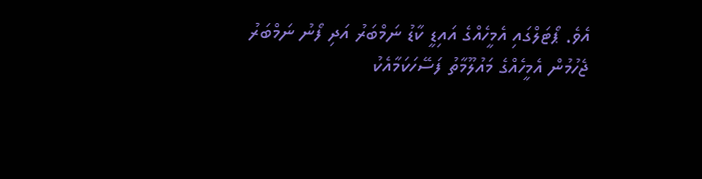އެވެ. ޕޯޓަލްގައި އެމީހެއްގެ އައިޑީ ކާޑު ނަމްބަރު އަދި ފޯނު ނަމްބަރު ޖެހުމުން އެމީހެއްގެ މައުލޫމާތު ފަސޭހަކަމާއެކު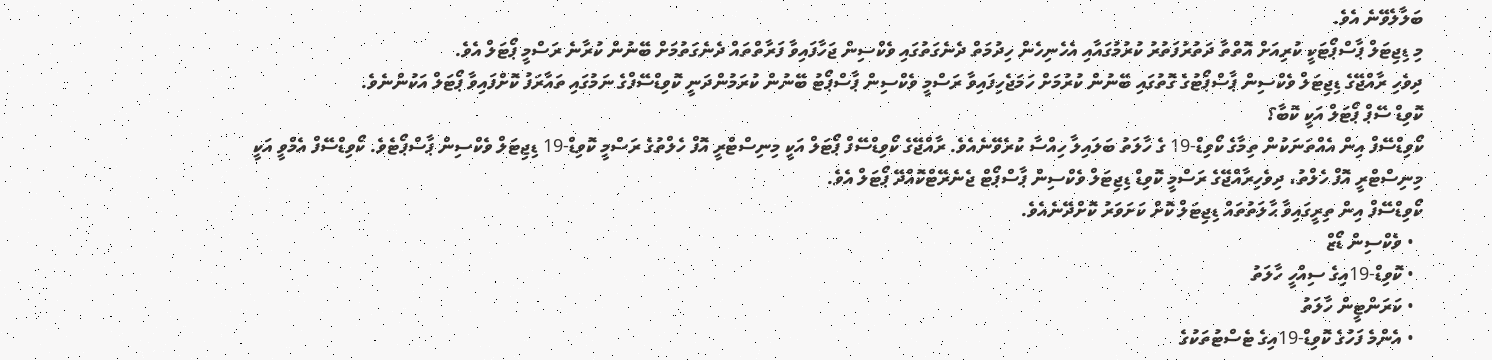ބަލާލެވޭނެ އެވެ.
މި ޑިޖިޓަލް ޕާސްޕޯޓަކީ ކުރިއަށް އޮތްތާ ދަތުރުފަތުރު ކުރުމުގައާއި އެހެނިހެން ހިދުމަތް ދެނެގަތުގައި ވެކްސިން ޖަހާފައިވާ ފަރާތްތައް ދެނެގަތުމަށް ބޭނުން ކުރާނެ ރަސްމީ ޕޯޓަލް އެވެ.
ދިވެހި ރާއްޖޭގެ ޑިޖިޓަލް ވެކްސިން ޕާސްޕޯޓުގެ ގޮތުގައި ބޭނުން ކުރުމަށް ހަމަޖެހިފައިވާ ރަސްމީ ވެކްސިން ޕާސްޕޯޓު ބޭނުން ކުރަމުންދަނީ ކޮވިޑްސޭފްގެ ނަމުގައި ތައާރަފު ކޮށްފައިވާ ޕޯޓަލް އަކުންނެވެ.
ކޮވިޑް ސޭޕް ޕޯޓަލް އަކީ ކޮބާ؟
ކޯވިޑްސޭފް އިން އެއްތަނަކުން ތިމާގެ ކޯވިޑް-19 ގެ ހާލަތު ބަލައިލާ ހިއްސާ ކުރެވޭނެއެވެ. ރާއްޖޭގެ ކޯވިޑްސޭފް ޕޯޓަލް އަކީ މިނިސްޓްރީ އޮފް ހެލްތުގެ ރަސްމީ ކޮވިޑް-19 ޑިޖިޓަލް ވެކްސިން ޕާސްޕޯޓެވެ. ކޯވިޑްސޭފް އެމްވީ އަކީ މިނިސްޓްރީ އޮފް ހެލްތު، ދިވެހިރާއްޖޭގެ ރަސްމީ ކޮވިޑް ޑިޖިޓަލް ވެކްސިން ޕާސްޕޯޓް ޖެނެރޭޓްކޮއްދޭ ޕޯޓަލް އެވެ.
ކޯވިޑްސޭފް އިން ތިރީގައިވާ ޙާލަތުތައް ޑިޖިޓަލް ކޮށް ކަށަވަރު ކޮށްދޭނެއެވެ.
  • ވެކްސިން ޑޯޒް
  • ކޮވިޑް-19އިގެ ސިއްހީ ހާލަތު
  • ކަރަންޓީން ހާލަތު
  • އެންމެ ފަހުގެ ކޮވިޑް-19އިގެ ޓެސްޓުތަކުގެ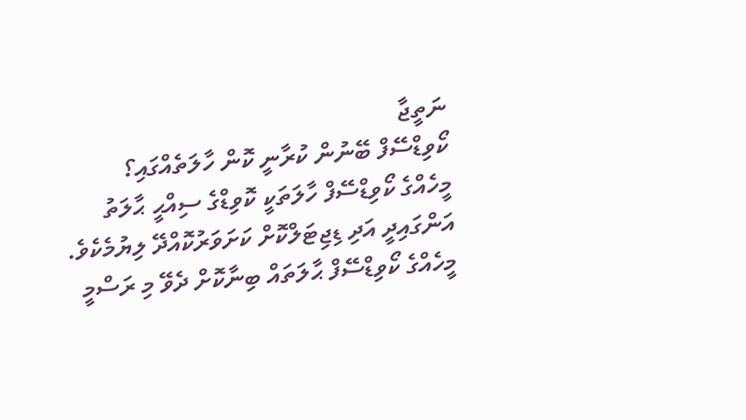ނަތީޖާ
ކޯވިޑްސޭފް ބޭނުން ކުރާނީ ކޮން ހާލަތެއްގައި؟
މީހެއްގެ ކޯވިޑްސޭފް ހާލަތަކީ ކޮވިޑްގެ ސިއްޙީ ޙާލަތު އަންގައިދީ އަދި ޑިޖިޓަލްކޮށް ކަށަވަރުކޮއްދޭ ލިޔުމެކެވެ. މީހެއްގެ ކޯވިޑްސޭފް ޙާލަތައް ބިނާކޮށް ދެވޭ މި ރަސްމީ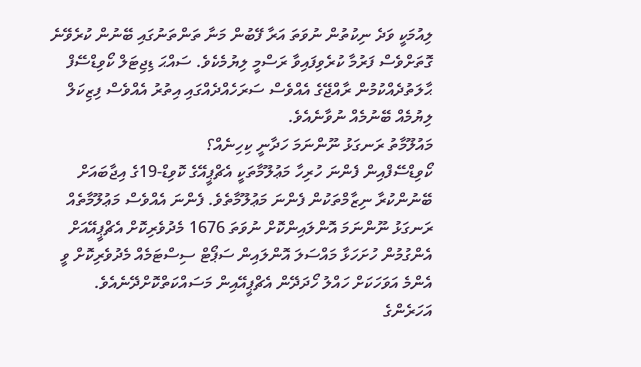ލިއުމަކީ ވަދެ ނިކުތުން ނުވަތަ އަރާ ފޭބުން މަނާ ތަންތަނުގައި ބޭނުން ކުރެވޭނެ ގޮތަށްވެސް ފަރުމާ ކުރެވިފައިވާ ރަސްމީ ލިޔުމެކެވެ. ސައްޙަ ޑިޖިޓަލް ކޯވިޑްސޭފް ޙާލަތުދެއްކުމުން ރާއްޖޭގެ އެއްވެސް ސަރަހެއްދެއްގައި އިތުރު އެއްވެސް ފިޒިކަލް ލިޔުމެއް ބޭނުމެއް ނުވާނެއެވެ.
މައުލޫމާތު ރަނގަޅު ނޫންނަމަ ހަދާނީ ކިހިނެއް؟
ކޯވިޑްސޭފްއިން ފެންނަ ހުރިހާ މަޢުލޫމާތަކީ އެޗްޕީއޭގެ ކޮވިޑް-19ގެ އިޖާބައަށް ބޭނުންކުރާ ނިޒާމްތަކުން ފެންނަ މަޢުލޫމާތެވެ. ފެންނަ އެއްވެސް މަޢުލޫމާތެއް ރަނގަޅު ނޫންނަމަ އޮންލައިންކޮށް ނުވަތަ 1676 މެދުވެރިކޮށް އެޗްޕީއޭއަށް އެންގުމުން ހުށަހަޅާ މައްސަލަ އޮންލައިން ސަޕޯޓް ސިސްޓަމެއް މެދުވެރިކޮށް ވީ އެންމެ އަވަހަކަށް ހައްލު ހޯދަދޭން އެޗްޕީއޭއިން މަސައްކަތްކޮށްދޭނެއެވެ.
އަހަރެންގެ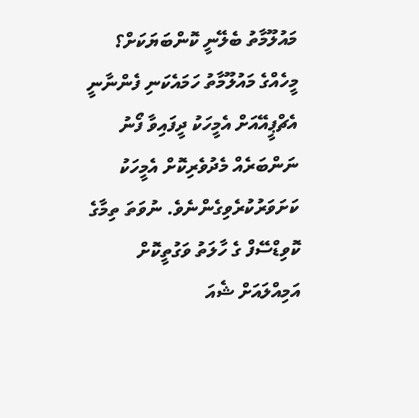މައުލޫމާތު ބެލޭނީ ކޮންބަޔަކަށް؟
މީހެއްގެ މައުލޫމާތު ހަމައެކަނި ފެންނާނީ އެޗްޕީއޭއަށް އެމީހަކު ދީފައިވާ ފޯނު ނަންބަރެއް މެދުވެރިކޮށް އެމީހަކު ކަށަވަރުކުރެވިގެންނެވެ. ނުވަތަ ތިމާގެ ކޮވިޑްސޭފް ގެ ހާލަތު ވަގުތީކޮށް އަމިއްލައަށް ޝެއަ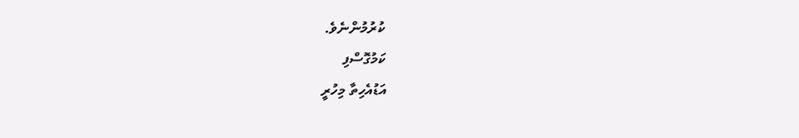ކުރުމުންނެވެ.
ކަމުގޮސްފި
އަޑުއެހިތާ މިހުރީ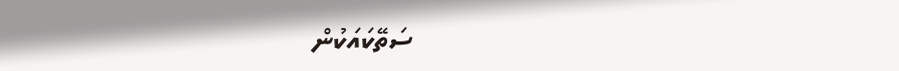ސަތޭކައަކުން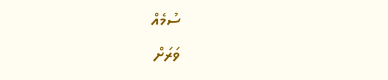ސުމެއް
ވަރަށް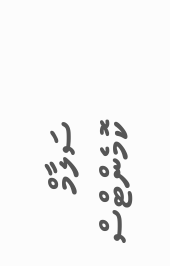ސަލާމް
ކޮމެންޓްސް